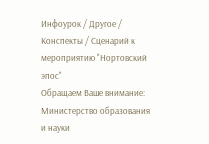Инфоурок / Другое / Конспекты / Сценарий к мероприятию "Нортовский эпос"
Обращаем Ваше внимание: Министерство образования и науки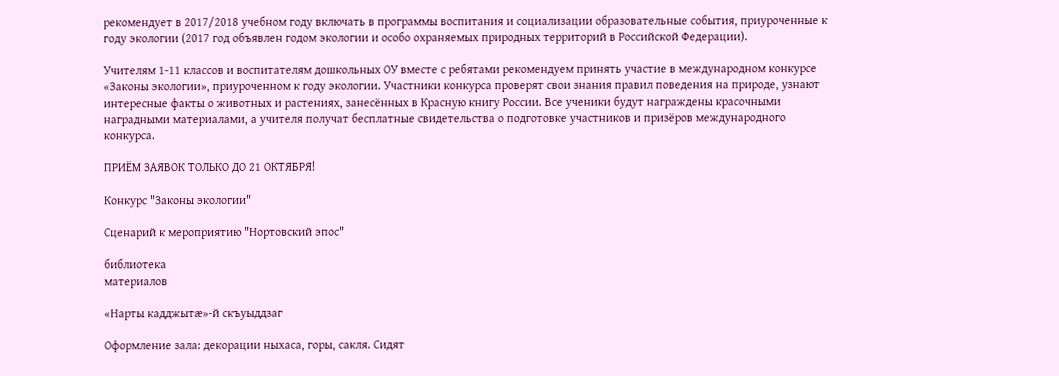рекомендует в 2017/2018 учебном году включать в программы воспитания и социализации образовательные события, приуроченные к году экологии (2017 год объявлен годом экологии и особо охраняемых природных территорий в Российской Федерации).

Учителям 1-11 классов и воспитателям дошкольных ОУ вместе с ребятами рекомендуем принять участие в международном конкурсе «Законы экологии», приуроченном к году экологии. Участники конкурса проверят свои знания правил поведения на природе, узнают интересные факты о животных и растениях, занесённых в Красную книгу России. Все ученики будут награждены красочными наградными материалами, а учителя получат бесплатные свидетельства о подготовке участников и призёров международного конкурса.

ПРИЁМ ЗАЯВОК ТОЛЬКО ДО 21 ОКТЯБРЯ!

Конкурс "Законы экологии"

Сценарий к мероприятию "Нортовский эпос"

библиотека
материалов

«Нарты кадджытæ»-й скъуыддзаг

Оформление зала: декорации ныхаса, горы, сакля. Сидят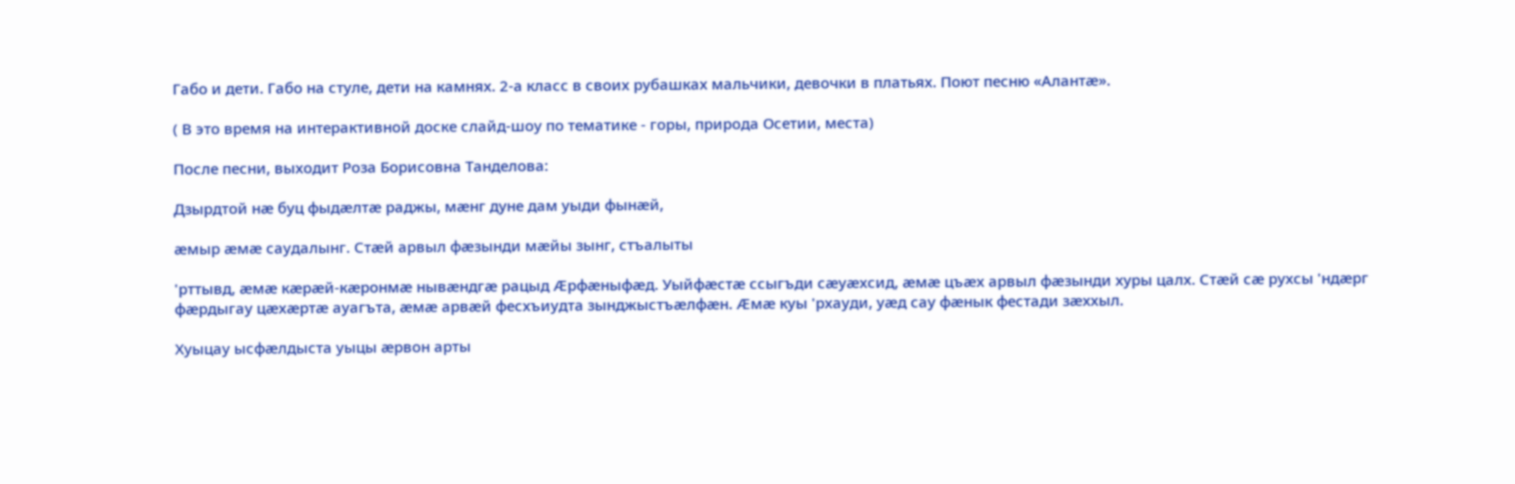Габо и дети. Габо на стуле, дети на камнях. 2-а класс в своих рубашках мальчики, девочки в платьях. Поют песню «Алантæ».

( В это время на интерактивной доске слайд-шоу по тематике - горы, природа Осетии, места)

После песни, выходит Роза Борисовна Танделова:

Дзырдтой нæ буц фыдæлтæ раджы, мæнг дуне дам уыди фынæй,

æмыр æмæ саудалынг. Стæй арвыл фæзынди мæйы зынг, стъалыты

'рттывд, æмæ кæрæй-кæронмæ нывæндгæ рацыд Æрфæныфæд. Уыйфæстæ ссыгъди сæуæхсид, æмæ цъæх арвыл фæзынди хуры цалх. Стæй сæ рухсы 'ндæрг фæрдыгау цæхæртæ ауагъта, æмæ арвæй фесхъиудта зынджыстъæлфæн. Æмæ куы 'рхауди, уæд сау фæнык фестади зæххыл.

Хуыцау ысфæлдыста уыцы æрвон арты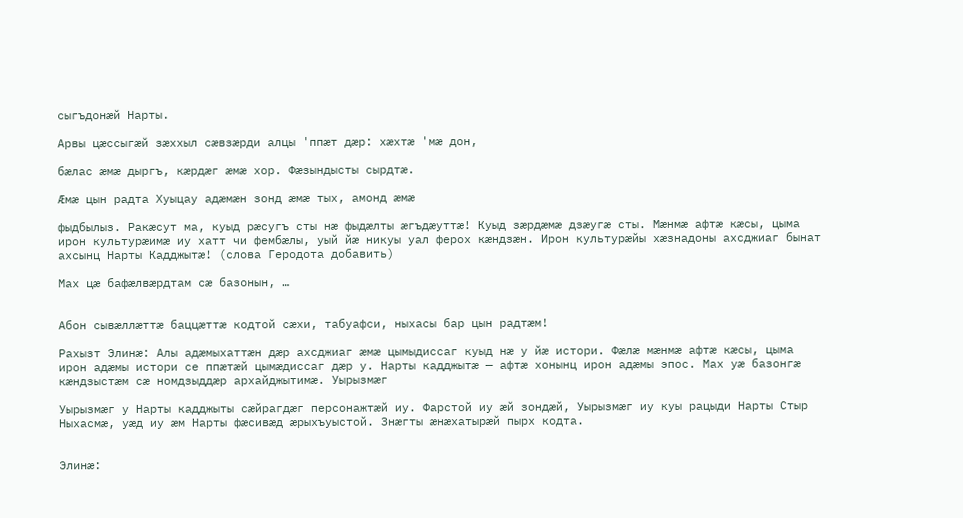сыгъдонæй Нарты.

Арвы цæссыгæй зæххыл сæвзæрди алцы 'ппæт дæр: хæхтæ 'мæ дон,

бæлас æмæ дыргъ, кæрдæг æмæ хор. Фæзындысты сырдтæ.

Æмæ цын радта Хуыцау адæмæн зонд æмæ тых, амонд æмæ

фыдбылыз. Ракæсут ма, куыд рæсугъ сты нæ фыдæлты æгъдæуттæ! Куыд зæрдæмæ дзæугæ сты. Мæнмæ афтæ кæсы, цыма ирон культурæимæ иу хатт чи фембæлы, уый йæ никуы уал ферох кæндзæн. Ирон культурæйы хæзнадоны ахсджиаг бынат ахсынц Нарты Кадджытæ! (слова Геродота добавить)

Мах цæ бафæлвæрдтам сæ базонын, …


Абон сывæллæттæ баццæттæ кодтой сæхи, табуафси, ныхасы бар цын радтæм!

Рахызт Элинæ: Алы адæмыхаттæн дæр ахсджиаг æмæ цымыдиссаг куыд нæ у йæ истори. Фæлæ мæнмæ афтæ кæсы, цыма ирон адæмы истори се ппæтæй цымæдиссаг дæр у. Нарты кадджытæ — афтæ хонынц ирон адæмы эпос. Мах уæ базонгæ кæндзыстæм сæ номдзыддæр архайджытимæ. Уырызмæг

Уырызмæг у Нарты кадджыты сæйрагдæг персонажтæй иу. Фарстой иу æй зондæй, Уырызмæг иу куы рацыди Нарты Стыр Ныхасмæ, уæд иу æм Нарты фæсивæд æрыхъуыстой. Знæгты æнæхатырæй пырх кодта.


Элинæ: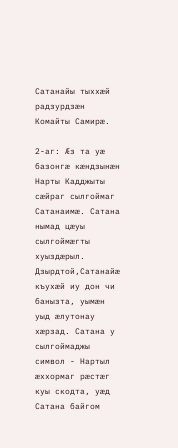Сатанайы тыххæй радзурдзæн Комайты Самирæ.

2-аг: Æз та уæ базонгæ кæндзынæн Нарты Кадджыты сæйраг сылгоймаг Сатанаимæ. Сатана нымад цæуы сылгоймæгты хуыздæрыл. Дзырдтой,Сатанайæ къухæй иу дон чи банызта, уымæн уыд æлутонау хæрзад. Сатана у сылгоймаджы символ - Нартыл æххормаг рæстæг куы скодта, уæд Сатана байгом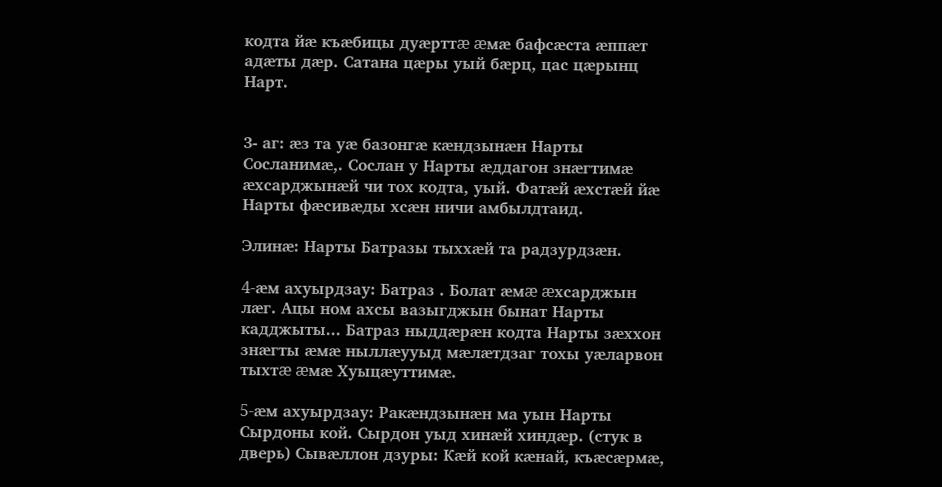кодта йæ къæбицы дуæрттæ æмæ бафсæста æппæт адæты дæр. Сатана цæры уый бæрц, цас цæрынц Нарт.


3- аг: æз та уæ базонгæ кæндзынæн Нарты Сосланимæ,. Сослан у Нарты æддагон знæгтимæ æхсарджынæй чи тох кодта, уый. Фатæй æхстæй йæ Нарты фæсивæды хсæн ничи амбылдтаид.

Элинæ: Нарты Батразы тыххæй та радзурдзæн.

4-æм ахуырдзау: Батраз . Болат æмæ æхсарджын лæг. Ацы ном ахсы вазыгджын бынат Нарты кадджыты... Батраз ныддæрæн кодта Нарты зæххон знæгты æмæ ныллæууыд мæлæтдзаг тохы уæларвон тыхтæ æмæ Хуыцæуттимæ.

5-æм ахуырдзау: Ракæндзынæн ма уын Нарты Сырдоны кой. Сырдон уыд хинæй хиндæр. (стук в дверь) Сывæллон дзуры: Кæй кой кæнай, къæсæрмæ,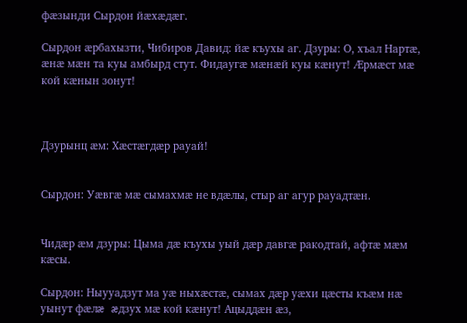фæзынди Сырдон йæхæдæг.

Сырдон æрбахызти, Чибиров Давид: йæ къухы аг. Дзуры: О, хъал Нартæ, æнæ мæн та куы амбырд стут. Фидаугæ мæнæй куы кæнут! Æрмæст мæ кой кæнын зонут!



Дзурынц æм: Хæстæгдæр рауай!


Сырдон: Уæвгæ мæ сымахмæ не вдæлы, стыр аг агур рауадтæн.


Чидæр æм дзуры: Цыма дæ къухы уый дæр давгæ ракодтай, афтæ мæм кæсы.

Сырдон: Ныууадзут ма уæ ныхæстæ, сымах дæр уæхи цæсты къæм нæ уынут фæлæ æдзух мæ кой кæнут! Ацыддæн æз,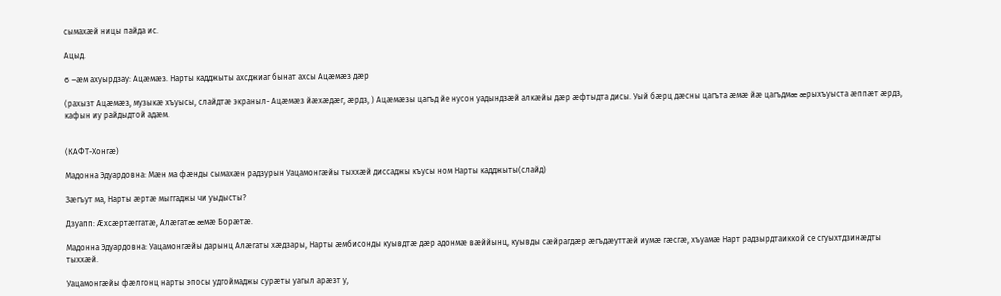сымахæй ницы пайда ис.

Ацыд.

6 –æм ахуырдзау: Ацæмæз. Нарты кадджыты ахсджиаг бынат ахсы Ацæмæз дæр

(рахызт Ацæмæз, музыкæ хъуысы, слайдтæ экраныл- Ацæмæз йæхæдæг, æрдз, ) Ацæмæзы цагъд йе нусон уадындзæй алкæйы дæр æфтыдта дисы. Уый бæрц дæсны цагъта æмæ йæ цагъдмæ æрыхъуыста æппæт æрдз, кафын иу райдыдтой адæм.


(КАФТ-Хонгæ)

Мадонна Эдуардовна: Мæн ма фæнды сымахæн радзурын Уацамонгæйы тыххæй диссаджы къусы ном Нарты кадджыты(слайд)

Зæгъут ма, Нарты æртæ мыггаджы чи уыдысты?

Дзуапп: Æхсæртæггатæ, Алæгатæ æмæ Борæтæ.

Мадонна Эдуардовна: Уацамонгæйы дарынц Алæгаты хæдзары, Нарты æмбисонды куывдтæ дæр адонмæ вæййынц, куывды сæйрагдæр æгъдæуттæй иумæ гæсгæ, хъуамæ Нарт радзырдтаиккой се сгуыхтдзинæдты тыххæй.

Уацамонгæйы фæлгонц нарты эпосы удгоймаджы сурæты уагыл арæзт у,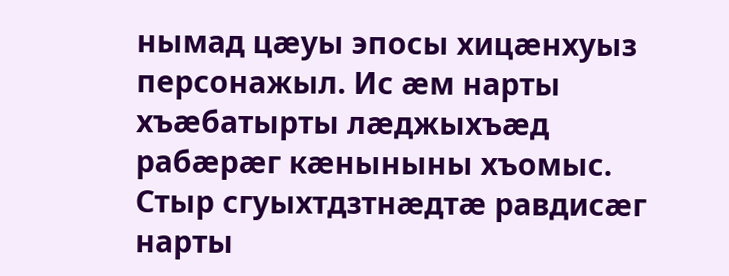нымад цæуы эпосы хицæнхуыз персонажыл. Ис æм нарты хъæбатырты лæджыхъæд рабæрæг кæныныны хъомыс. Стыр сгуыхтдзтнæдтæ равдисæг нарты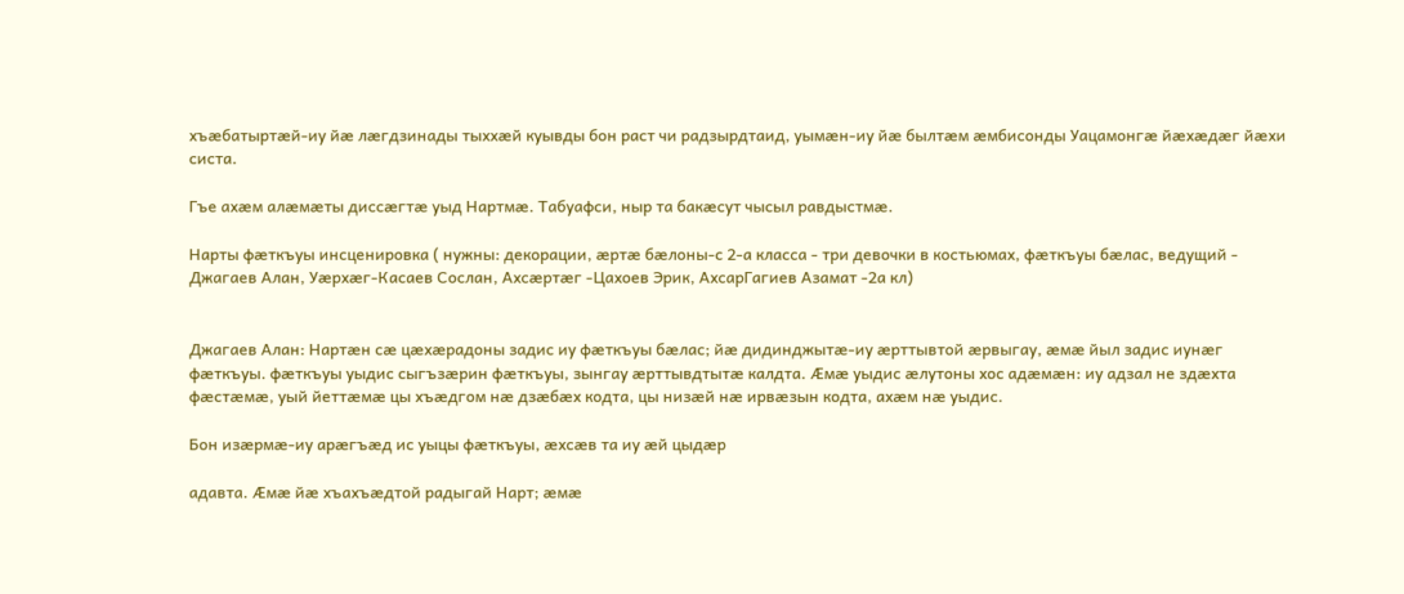хъæбатыртæй-иу йæ лæгдзинады тыххæй куывды бон раст чи радзырдтаид, уымæн-иу йæ былтæм æмбисонды Уацамонгæ йæхæдæг йæхи систа.

Гъе ахæм алæмæты диссæгтæ уыд Нартмæ. Табуафси, ныр та бакæсут чысыл равдыстмæ.

Нарты фæткъуы инсценировка ( нужны: декорации, æртæ бæлоны-с 2-а класса - три девочки в костьюмах, фæткъуы бæлас, ведущий - Джагаев Алан, Уæрхæг-Касаев Сослан, Ахсæртæг -Цахоев Эрик, АхсарГагиев Азамат -2а кл)


Джагаев Алан: Нартæн сæ цæхæрадоны задис иу фæткъуы бæлас; йæ дидинджытæ-иу æрттывтой æрвыгау, æмæ йыл задис иунæг фæткъуы. фæткъуы уыдис сыгъзæрин фæткъуы, зынгау æрттывдтытæ калдта. Æмæ уыдис æлутоны хос адæмæн: иу адзал не здæхта фæстæмæ, уый йеттæмæ цы хъæдгом нæ дзæбæх кодта, цы низæй нæ ирвæзын кодта, ахæм нæ уыдис.

Бон изæрмæ-иу арæгъæд ис уыцы фæткъуы, æхсæв та иу æй цыдæр

адавта. Æмæ йæ хъахъæдтой радыгай Нарт; æмæ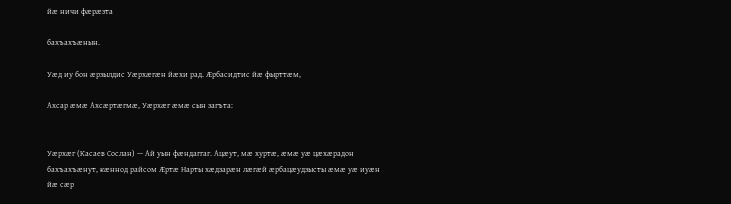йæ ничи фæрæзта

бахъахъæнын.

Уæд иу бон æрзылдис Уæрхæгæн йæхи рад. Æрбасидтис йæ фырттæм,

Ахсар æмæ Ахсæртæгмæ, Уæрхæг æмæ сын загъта:


Уæрхæг (Касаев Сослан) — Ай уын фæндаггаг. Ацæут, мæ хуртæ, æмæ уæ цæхæрадон бахъахъæнут, кæннод райсом Æртæ Нарты хæдзарæн лæгæй æрбацæудзысты æмæ уæ иуæн йæ сæр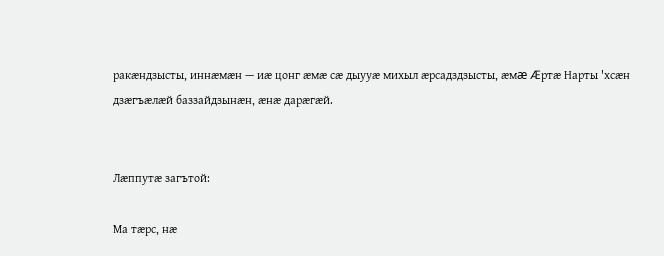ракæндзысты, иннæмæн — иæ цонг æмæ сæ дыууæ михыл æрсадздзысты, æмæ Æртæ Нарты 'хсæн дзæгъæлæй баззайдзынæн, æнæ дарæгæй.


Лæппутæ загътой:

Ма тæрс, нæ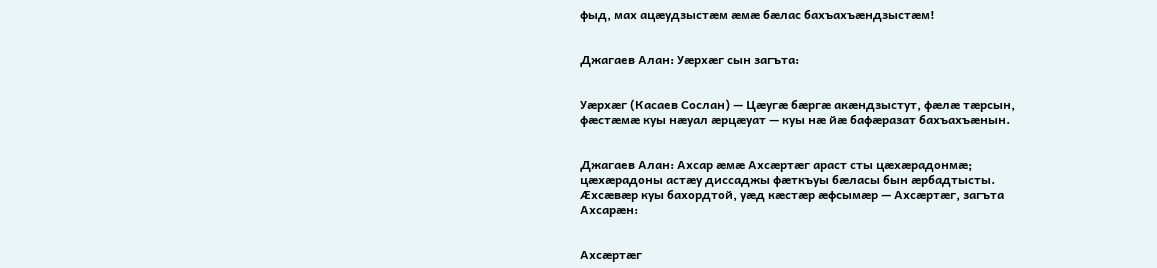фыд, мах ацæудзыстæм æмæ бæлас бахъахъæндзыстæм!


Джагаев Алан: Уæрхæг сын загъта:


Уæрхæг (Касаев Сослан) — Цæугæ бæргæ акæндзыстут, фæлæ тæрсын, фæстæмæ куы нæуал æрцæуат — куы нæ йæ бафæразат бахъахъæнын.


Джагаев Алан: Ахсар æмæ Ахсæртæг араст сты цæхæрадонмæ; цæхæрадоны астæу диссаджы фæткъуы бæласы бын æрбадтысты. Æхсæвæр куы бахордтой, уæд кæстæр æфсымæр — Ахсæртæг, загъта Ахсарæн:


Ахсæртæг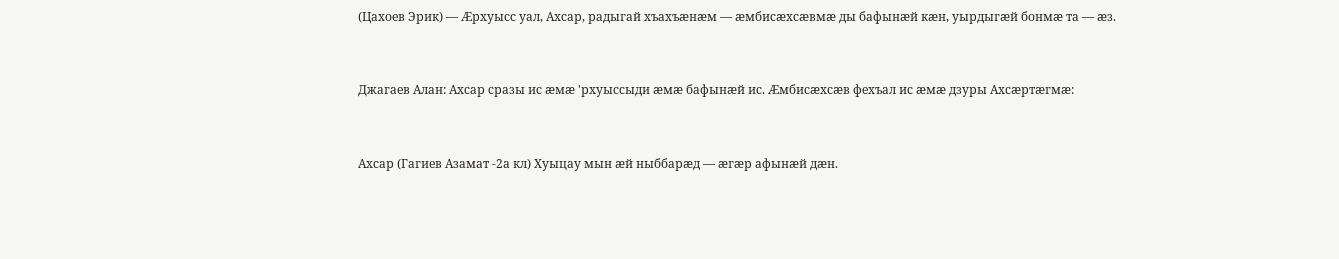(Цахоев Эрик) — Æрхуысс уал, Ахсар, радыгай хъахъæнæм — æмбисæхсæвмæ ды бафынæй кæн, уырдыгæй бонмæ та — æз.


Джагаев Алан: Ахсар сразы ис æмæ 'рхуыссыди æмæ бафынæй ис. Æмбисæхсæв фехъал ис æмæ дзуры Ахсæртæгмæ:


Ахсар (Гагиев Азамат -2а кл) Хуыцау мын æй ныббарæд — æгæр афынæй дæн.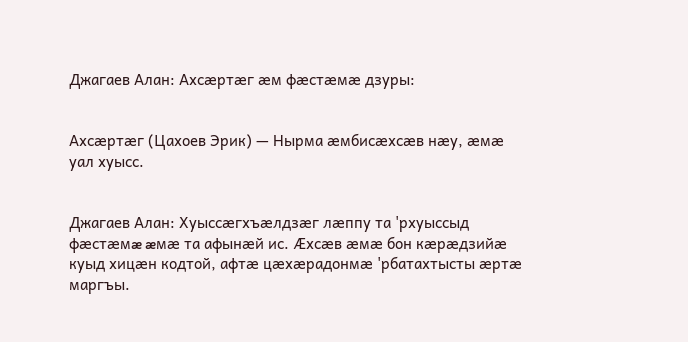Джагаев Алан: Ахсæртæг æм фæстæмæ дзуры:


Ахсæртæг (Цахоев Эрик) — Нырма æмбисæхсæв нæу, æмæ уал хуысс.


Джагаев Алан: Хуыссæгхъæлдзæг лæппу та 'рхуыссыд фæстæмæ æмæ та афынæй ис. Æхсæв æмæ бон кæрæдзийæ куыд хицæн кодтой, афтæ цæхæрадонмæ 'рбатахтысты æртæ маргъы.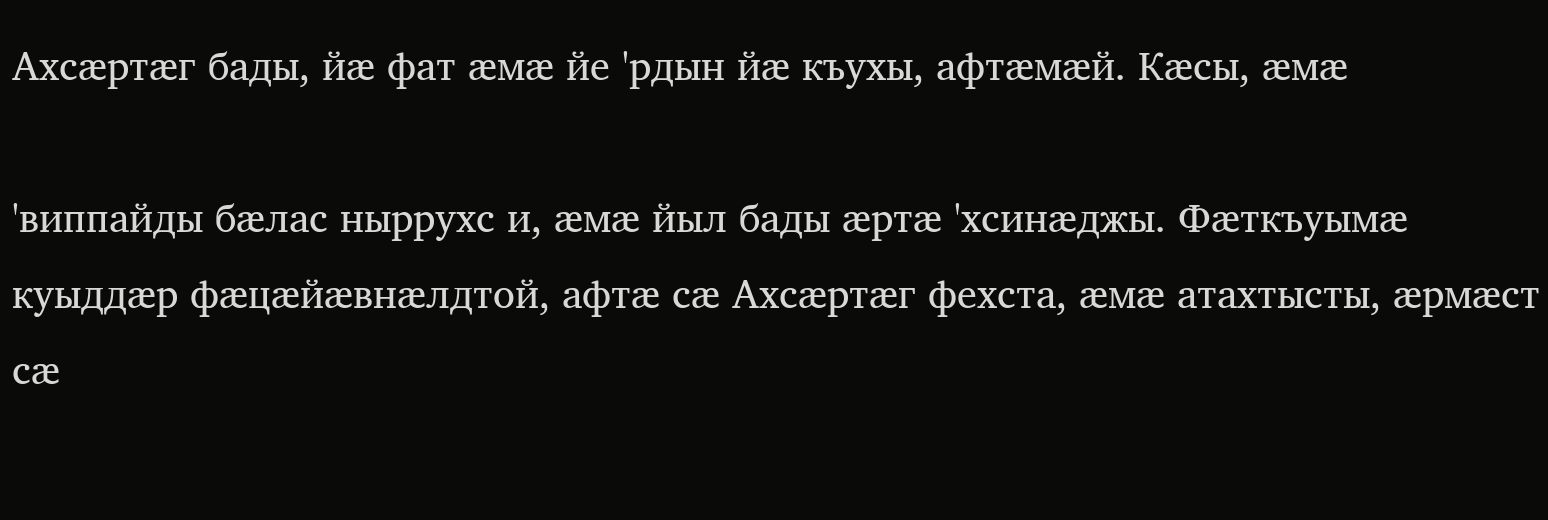Ахсæртæг бады, йæ фат æмæ йе 'рдын йæ къухы, афтæмæй. Кæсы, æмæ

'виппайды бæлас ныррухс и, æмæ йыл бады æртæ 'хсинæджы. Фæткъуымæ куыддæр фæцæйæвнæлдтой, афтæ сæ Ахсæртæг фехста, æмæ атахтысты, æрмæст сæ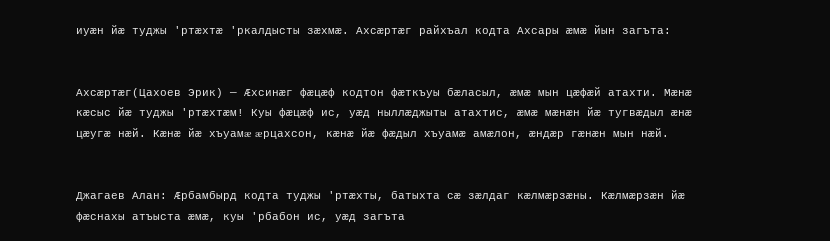иуæн йæ туджы 'ртæхтæ 'ркалдысты зæхмæ. Ахсæртæг райхъал кодта Ахсары æмæ йын загъта:


Ахсæртæг(Цахоев Эрик) — Æхсинæг фæцæф кодтон фæткъуы бæласыл, æмæ мын цæфæй атахти. Мæнæ кæсыс йæ туджы 'ртæхтæм! Куы фæцæф ис, уæд ныллæджыты атахтис, æмæ мæнæн йæ тугвæдыл æнæ цæугæ нæй. Кæнæ йæ хъуамæ æрцахсон, кæнæ йæ фæдыл хъуамæ амæлон, æндæр гæнæн мын нæй.


Джагаев Алан: Æрбамбырд кодта туджы 'ртæхты, батыхта сæ зæлдаг кæлмæрзæны. Кæлмæрзæн йæ фæснахы атъыста æмæ, куы 'рбабон ис, уæд загъта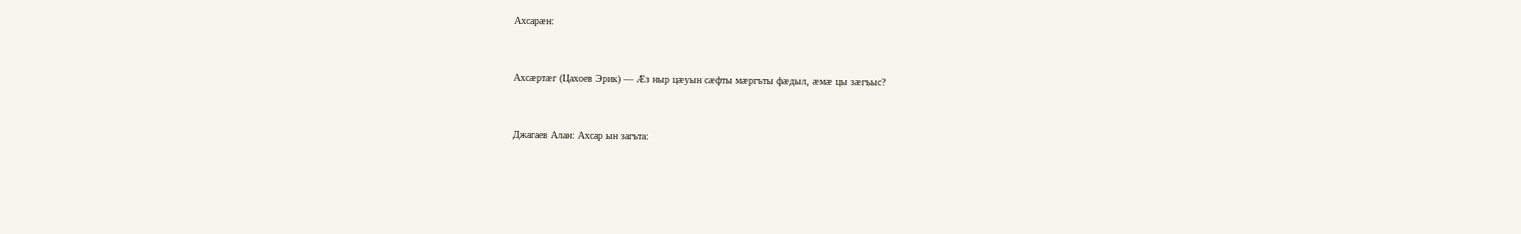Ахсарæн:


Ахсæртæг (Цахоев Эрик) — Æз ныр цæуын сæфты мæргъты фæдыл, æмæ цы зæгъыс?


Джагаев Алан: Ахсар ын загъта: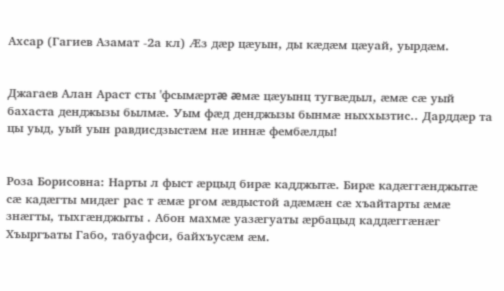Ахсар (Гагиев Азамат -2а кл) Æз дæр цæуын, ды кæдæм цæуай, уырдæм.


Джагаев Алан Араст сты 'фсымæртæ æмæ цæуынц тугвæдыл, æмæ сæ уый бахаста денджызы былмæ. Уым фæд денджызы бынмæ ныххызтис.. Дарддæр та цы уыд, уый уын равдисдзыстæм нæ иннæ фембæлды!


Роза Борисовна: Нарты л фыст æрцыд бирæ кадджытæ. Бирæ кадæггæнджытæ сæ кадæгты мидæг рас т æмæ ргом æвдыстой адæмæн сæ хъайтарты æмæ знæгты, тыхгæнджыты . Абон махмæ уазæгуаты æрбацыд каддæггæнæг Хъыргъаты Габо, табуафси, байхъусæм æм.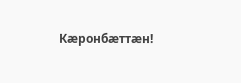Кæронбæттæн!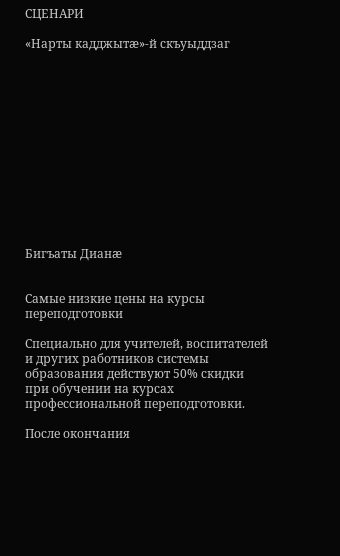СЦЕНАРИ

«Нарты кадджытæ»-й скъуыддзаг













Бигъаты Дианæ


Самые низкие цены на курсы переподготовки

Специально для учителей, воспитателей и других работников системы образования действуют 50% скидки при обучении на курсах профессиональной переподготовки.

После окончания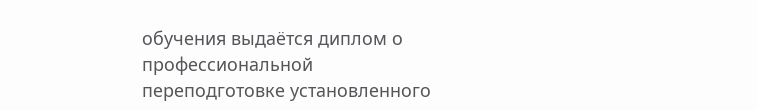обучения выдаётся диплом о профессиональной переподготовке установленного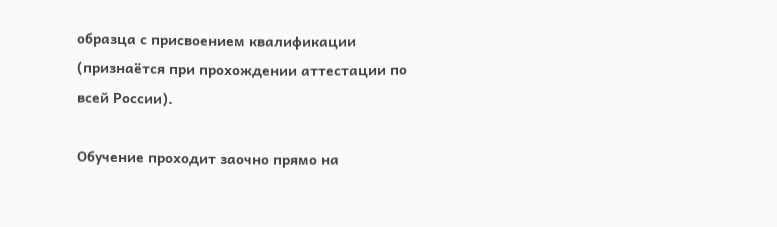образца с присвоением квалификации (признаётся при прохождении аттестации по всей России).

Обучение проходит заочно прямо на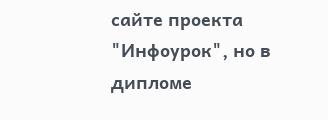сайте проекта "Инфоурок", но в дипломе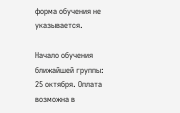форма обучения не указывается.

Начало обучения ближайшей группы: 25 октября. Оплата возможна в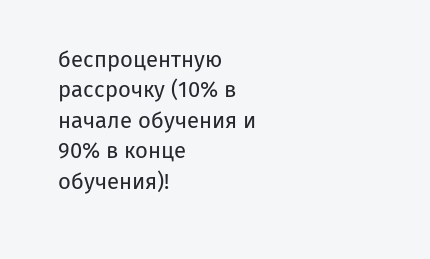беспроцентную рассрочку (10% в начале обучения и 90% в конце обучения)!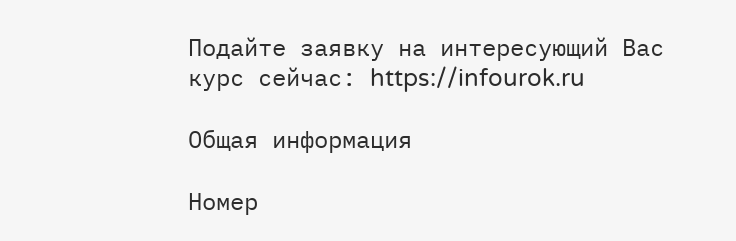Подайте заявку на интересующий Вас курс сейчас: https://infourok.ru

Общая информация

Номер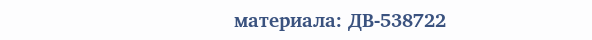материала: ДВ-538722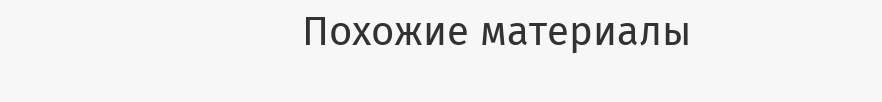Похожие материалы